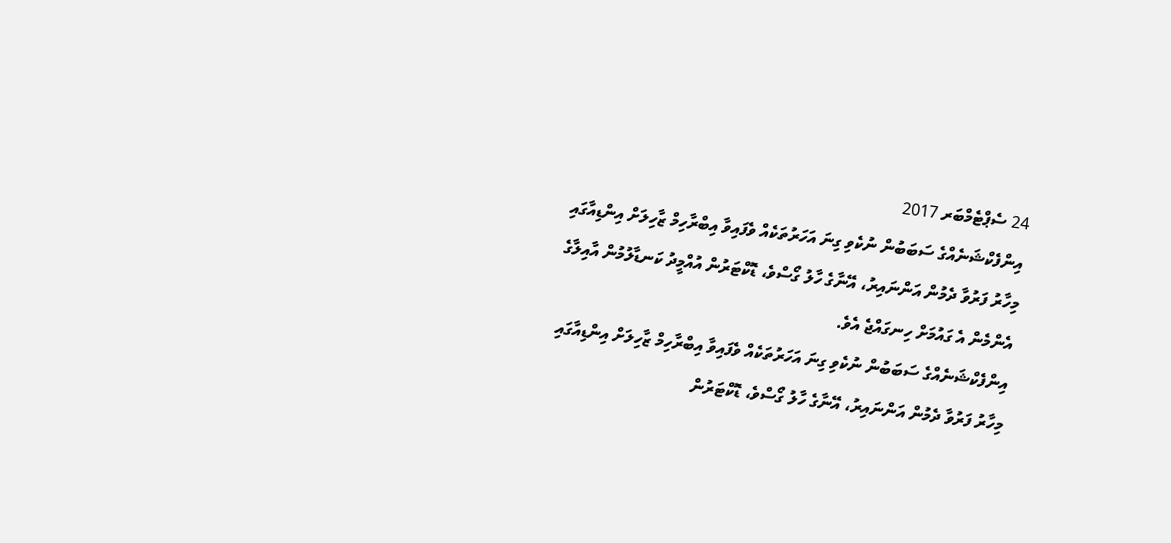24 ސެޕްޓެމްބަރ 2017
އިންފެކްޝަނެއްގެ ސަބަބުން ނުކެވި ގިނަ އަހަރުތަކެއް ވެފައިވާ އިބްރާހިމް ޒާހިލަށް އިންޑިއާގައި މިހާރު ފަރުވާ ދެމުން އަންނައިރު، އޭނާގެ ހާލު ގޯސްވެ، ޑޮކްޓަރުން އުއްމީދު ކަނޑާލުމުން އާއިލާގެ އެންމެން އެ ގައުމަށް ހިނގައްޖެ އެވެ.
އިންފެކްޝަނެއްގެ ސަބަބުން ނުކެވި ގިނަ އަހަރުތަކެއް ވެފައިވާ އިބްރާހިމް ޒާހިލަށް އިންޑިއާގައި މިހާރު ފަރުވާ ދެމުން އަންނައިރު، އޭނާގެ ހާލު ގޯސްވެ، ޑޮކްޓަރުން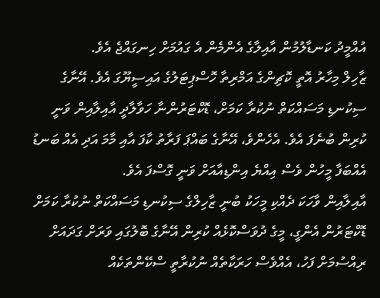އުއްމީދު ކަނޑާލުމުން އާއިލާގެ އެންމެން އެ ގައުމަށް ހިނގައްޖެ އެވެ.
ޒާހިލް މިހާރު އޮތީ ކޮޗިންގެ އަމްރިތާ ހޮސްޕިޓަލުގެ އައިސީޔޫގަ އެވެ. އޭނާގެ ސިކުނޑި މަސައްކަތް ނުކުރާ ކަމަށް، ޑޮކްޓަރުންނާ ހަވާލާދީ އާއިލާއިން ވަނީ ކުރިން ބުނެފަ އެވެ. އެހެންވެ، އޭނާގެ ބައްޕަ ފަރާތު ކާފަ އާއި މާމަ އަދި އެއް ބަނޑު އެއްބަފާ މީހުން ވެސް އިއްޔެ އިންޑިއާއަށް ވަނީ ގޮސްފަ އެވެ.
އާއިލާއިން ވާހަކަ ދެއްކި މީހަކު ބުނީ ޒާހިލްގެ ސިކުނޑި މަސައްކަތް ނުކުރާ ކަމަށް ޑޮކްޓަރުން އެންގީ، މީގެ ދުވަސްކޮޅެއް ކުރިން އޭނާގެ ބޮލުގައި ވަރަށް ގަދައަށް ރިއްސުމަށް ފަހު، އެއްވެސް ހަރަކާތެއް ނުކުރާތީ ސްކޭންތަކެއް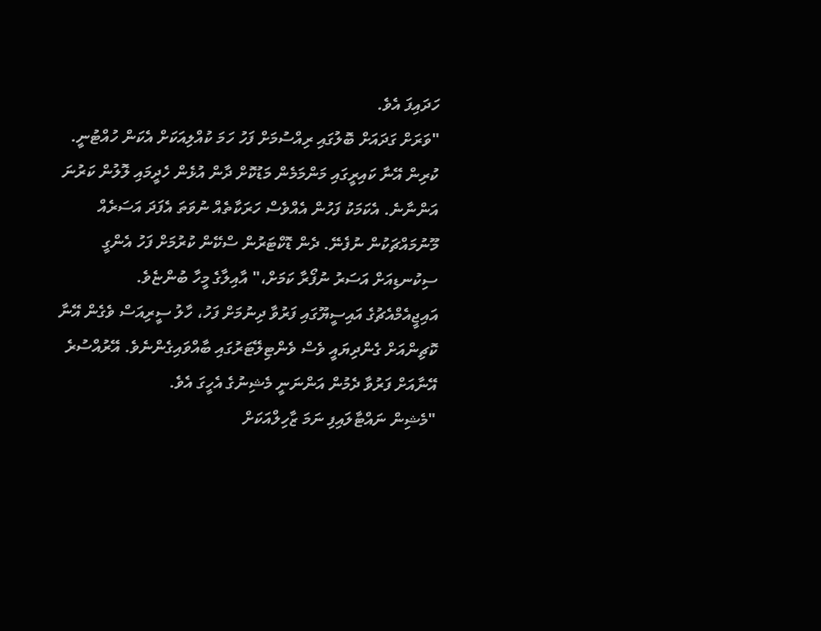ހަދައިފަ އެވެ.
"ވަރަށް ގަދައަށް ބޮލުގައި ރިއްސުމަށް ފަހު ހަމަ ކުއްލިއަކަށް އެކަން ހުއްޓުނީ. ކުރިން އޭނާ ކައިރީގައި މަންމަމެން މަޑުކޮށް ދާން އުޅެން ހެދީމައި ލޮލުން ކަރުނަ އަންނާނެ. އެކަމަކު ފަހުން އެއްވެސް ހަރަކާތެއް ނުވަތަ އެފަދަ އަސަރެއް މޫނުމައްޗަކުން ނުފެނޭ. ދެން ޑޮކްޓަރުން ސްކޭން ކުރުމަށް ފަހު އެންގީ ސިކުނޑިއަށް އަސަރު ނުފޯރާ ކަމަށް،" އާއިލާގެ މީހާ ބުންޏެވެ.
އައިޖީއެމްއެޗުގެ އައިސީޔޫގައި ފަރުވާ ދިނުމަށް ފަހު، ހާލު ސީރިއަސް ވެގެން އޭނާ ކޮޗިންއަށް ގެންދިޔައީ ވެސް ވެންޓިލޭޓަރުގައި ބާއްވައިގެންނެވެ. އޭރުއްސުރެ އޭނާއަށް ފަރުވާ ދެމުން އަންނަނީ މެޝިނުގެ އެހީގަ އެވެ.
"މެޝިން ނައްޓާލައިފި ނަމަ ޒާހިލްއަކަށް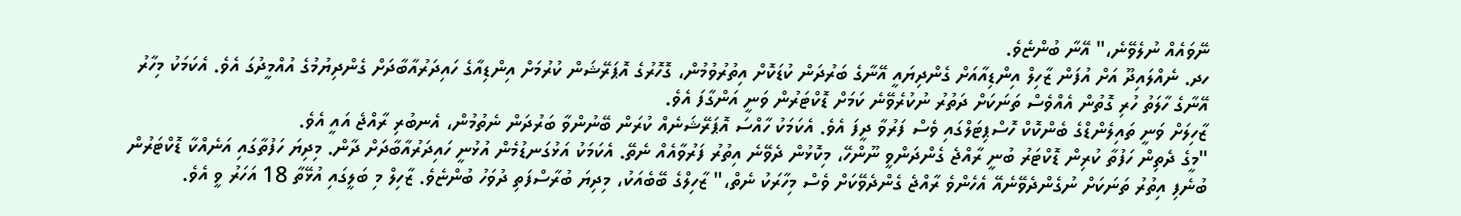ނޭވައެއް ނުލެވޭނެ،" އޭނާ ބުންޏެވެ.
ހދ. ނެއްލައިދޫ އަށް އުފަން ޒާހިލް އިންޑިއާއަށް ގެންދިޔައީ އޭނާގެ ބަރުދަން ކުޑަކޮށް އިތުރުވުމުން، ގޮހޮރުގެ އޮޕަރޭޝަން ކުރުމަށް އިންޑިއާގެ ހައިދަރުއާބާދަށް ގެންދިޔުމުގެ އުއްމީދުގަ އެވެ. އެކަމަކު މިހާރު އޭނާގެ ހާލަތު ހުރި ގޮތުން އެއްވެސް ތަނަކަށް ދަތުރު ނުކުރެވޭނެ ކަމަށް ޑޮކްޓަރުން ވަނީ އަންގާފަ އެވެ.
ޒާހިލަށް ވަނީ ތައިލެންޑްގެ ބެންކޮކް ހޮސްޕިޓަލްގައި ވެސް ފަރުވާ ދީފަ އެވެ. އެކަމަކު ހާއްސަ އޮޕަރޭޝަނެއް ކުރަން ބޭނުންވާ ބަރުދަން ނެތުމުން، އެނބުރި ރާއްޖެ އައީ އެވެ.
"މީގެ ދެތިން ހަފުތާ ކުރިން ޑޮކްޓަރު ބުނީ ރާއްޖެ ގެންދަންވީ ނޫންހޭ، މިކޮޅުން ދެވޭނެ އިތުރު ފަރުވާއެއް ނެތޭ. އެކަމަކު އަޅުގަނޑުމެން އުޅުނީ ހައިދަރުއާބާދަށް ދާން. މިދިޔަ ހަފުތާގައި އަނެއްކާ ޑޮކްޓަރުން ބުނެފި އިތުރު ތަނަކަށް ނުގެންދެވޭނެއޭ އެހެންވެ ރާއްޖެ ގެންދެވޭކަށް ވެސް މިހާރަކު ނެތް،" ޒާހިލްގެ ބޭބެއަކު، މިދިޔަ ބުރާސްފަތި ދުވަހު ބުންޏެވެ. ޒާހިލް މި ބަލީގައި އުޅޭތާ 18 އަހަރު ވީ އެވެ.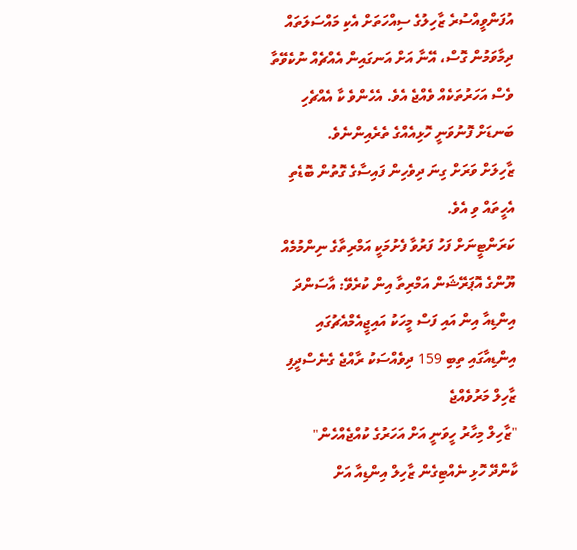އުފަންވީއްސުރެ ޒާހިލުގެ ސިއްހަތަށް އެކި މައްސަލަތައް ދިމާވަމުން ގޮސް، އޭނާ އަށް އަނގައިން އެއްޗެއް ނުކެވޭތާ ވެސް އަހަރުތަކެއް ވެއްޖެ އެވެ. އެހެންވެ ކާ އެއްޗެހި ބަނޑަށް ފޮނުވަނީ ހޮޅިއެއްގެ ތެރެއިންނެވެ.
ޒާހިލަށް ވަރަށް ގިނަ ދިވެހިން ފައިސާގެ ގޮތުން ބޮޑެތި އެހީތައް ވި އެވެ.
ކަރަންޓީނަށް ފަހު ފަރުވާ ފެށުމަކީ އަމްރިތާގެ ނިންމުމެއް
ޔޫންގެ އޮޕަރޭޝަން އަމްރިތާ އިން ކުރެވޭ: އާސަންދަ
އިންޑިއާ އިން އައި ފަސް މީހަކު އައިޖީއެމްއެޗުގައި
އިންޑިއާގައި ތިބި 159 ދިވެއްސަކު ރާއްޖެ ގެނެސްދީފި
ޒާހިލް މަރުވެއްޖެ
"ޒާހިލް މިހާރު ހީވަނީ އަށް އަހަރުގެ ކުއްޖެއްހެން"
ކާންދޭ ހޮޅި ނެއްޓިގެން ޒާހިލް އިންޑިއާ އަށް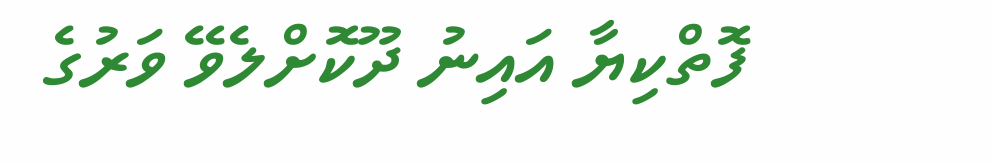ފޮތްކިޔާ އައިނު ދޫކޮށްލެވޭ ވަރުގެ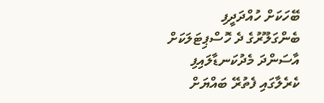ބޭހަކަށް ހުއްދަދީފި
ބެންގަލޫރުގެ ދެ ހޮސްޕިޓަލަކަށް އާސަންދަ މެދުކަނޑާލައިފި
ކެރެލާގައި ފެތުރޭ ބައްޔަށް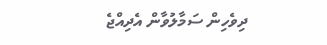ދިވެހިން ސަމާލުވާން އެދިއްޖެ